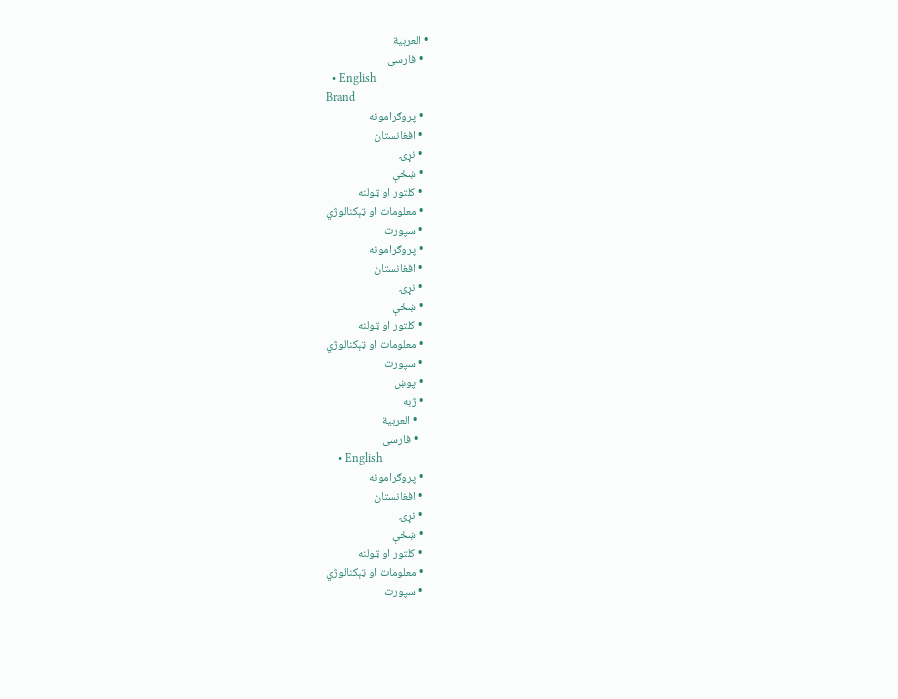• العربية
  • فارسی
  • English
Brand
  • پروګرامونه
  • افغانستان
  • نړۍ
  • ښځې
  • کلتور او ټولنه
  • معلومات او ټېکنالوژي
  • سپورت
  • پروګرامونه
  • افغانستان
  • نړۍ
  • ښځې
  • کلتور او ټولنه
  • معلومات او ټېکنالوژي
  • سپورت
  • پوښ
  • ژبه
    • العربية
    • فارسی
    • English
  • پروګرامونه
  • افغانستان
  • نړۍ
  • ښځې
  • کلتور او ټولنه
  • معلومات او ټېکنالوژي
  • سپورت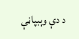د دې وېبپاڼې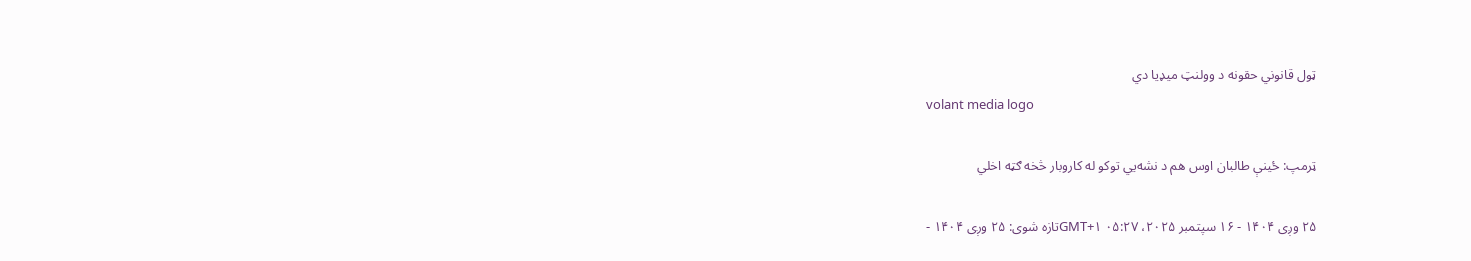ټول قانوني حقونه د وولنټ میډیا دي
volant media logo

ټرمپ: ځینې طالبان اوس هم د نشه‌يي توکو له کاروبار څخه ګټه اخلي

۲۵ وږی ۱۴۰۴ - ۱۶ سپتمبر ۲۰۲۵، ۰۵:۲۷ GMT+۱تازه شوی: ۲۵ وږی ۱۴۰۴ -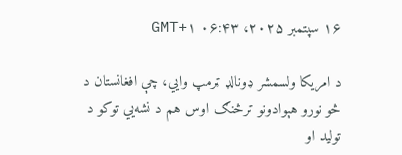۱۶ سپتمبر ۲۰۲۵، ۰۶:۴۳ GMT+۱

د امریکا ولسمشر ډونالډ ټرمپ وایي، چې افغانستان د څو نورو هېوادونو ترڅنګ اوس هم د نشه‌يي توکو د تولید او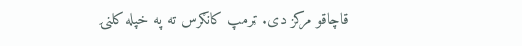قاچاقو مرکز دی. ټرمپ کانګرس ته په خپله کلنۍ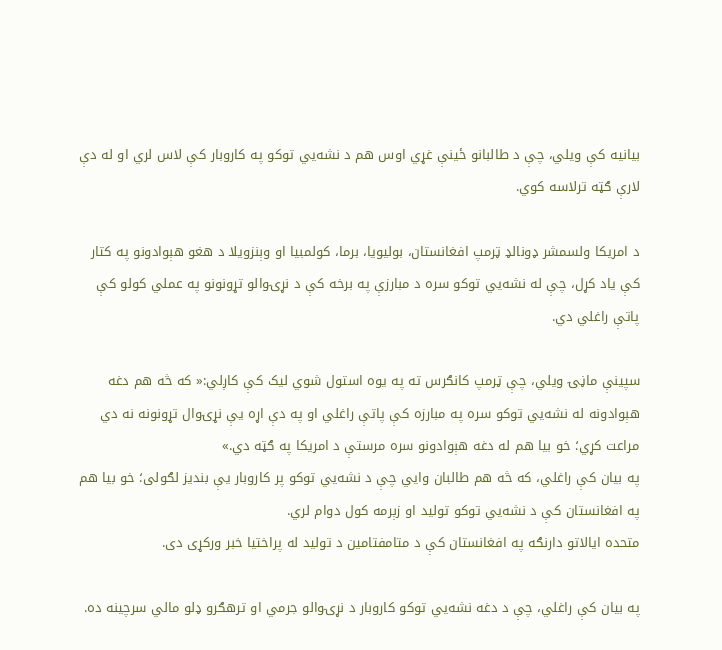بیانیه کې ویلي، چې د طالبانو ځینې غړي اوس هم د نشه‌يي توکو په کاروبار کې لاس لري او له دې لارې ګټه ترلاسه کوي.

د امریکا ولسمشر ډونالډ ټرمپ افغانستان، بولیویا، برما، کولمبیا او وېنزویلا د هغو هېوادونو په کتار کې یاد کړل، چې له نشه‌يي توکو سره د مبارزې په برخه کې د نړۍوالو تړونونو په عملي کولو کې پاتې راغلي دي.

سپینې ماڼۍ ویلي، چې ټرمپ کانګرس ته په یوه استول شوي لیک کې کاږلي:« که څه هم دغه هېوادونه له نشه‌يي توکو سره په مبارزه کې پاتې راغلي او په دې اړه یې نړۍوال تړونونه نه دي مراعت کړي؛ خو بیا هم له دغه هېوادونو سره مرستې د امریکا په ګټه دي.»
په بیان کې راغلي، که څه هم طالبان وایي چې د نشه‌يي توکو پر کاروبار یې بندیز لګولی؛ خو بیا هم په افغانستان کې د نشه‌يي توکو تولید او زېرمه کول دوام لري.
متحده ایالاتو دارنګه په افغانستان کې د متامفتامین د تولید له پراختیا خبر ورکړی دی.

په بیان کې راغلي، چې د دغه نشه‌يي توکو کاروبار د نړۍوالو جرمي او ترهګرو ډلو مالي سرچینه ده.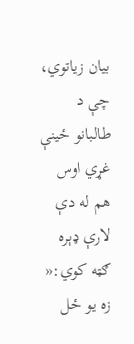بیان زیاتوي، چې د طالبانو ځینې غړي اوس هم له دې لارې ډېره ګټه کوي:« زه یو ځل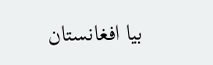بیا افغانستان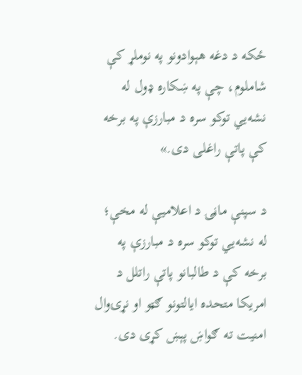ځکه د دغه هېوادونو په نوملړ کې شاملوم، چې په ښکاره ډول له نشه‌يي توکو سره د مبارزې په برخه کې پاتې راغلی دی.»

د سپنې ماڼۍ د اعلامیې له مخې؛ له نشه‌يي توکو سره د مبارزې په برخه کې د طالبانو پاتې راتلل د امریکا متحده ایالتونو ګټو او نړۍوال امنیت ته ګواښ پېښ کړی دی.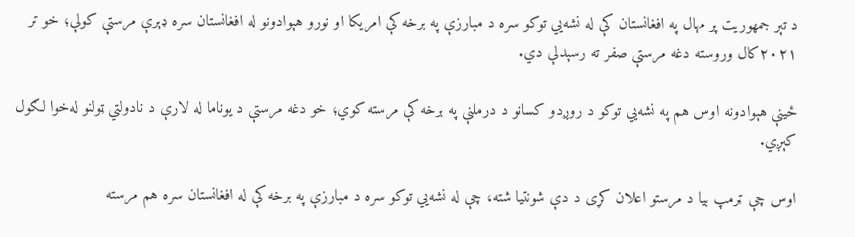د تېر جمهوریت پر مهال په افغانستان کې له نشه‌يي توکو سره د مبارزې په برخه کې امریکا او نورو هېوادونو له افغانستان سره ډېرې مرستې کولې؛ خو تر ۲۰۲۱کال وروسته دغه مرستې صفر ته رسېدلې دي.

ځينې هېوادونه اوس هم په نشه‌یي توکو د روږدو کسانو د درملنې په برخه کې مرسته کوي؛ خو دغه مرستې د یوناما له لارې د نادولتي ټولنو له‌خوا لګول کېږي.

اوس چې ټرمپ بیا د مرستو اعلان کړی د دې شونتیا شته، چې له نشه‌يي توکو سره د مبارزې په برخه کې له افغانستان سره هم مرسته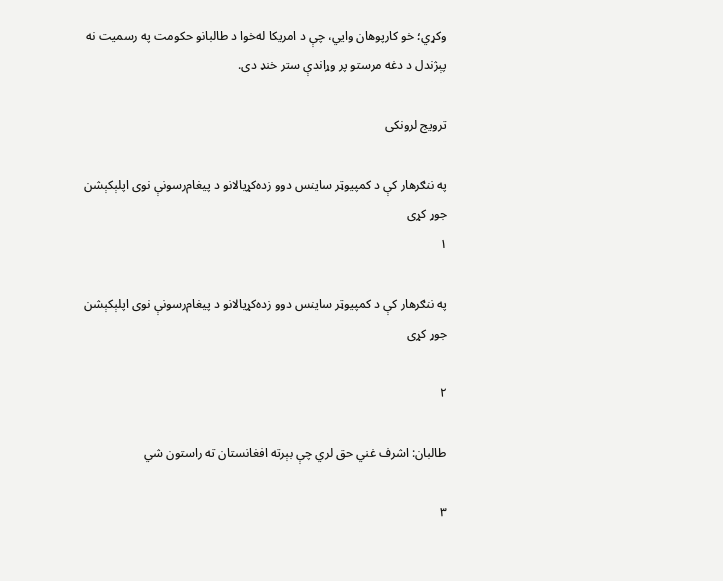وکړي؛ خو کارپوهان وايي، چې د امریکا له‌خوا د طالبانو حکومت په رسمیت نه پېژندل د دغه مرستو پر وړاندې ستر خنډ دی.

ترویج لرونکی

په ننګرهار کې د کمپیوټر ساینس دوو زده‌کړیالانو د پیغام‌رسونې نوی اپلېکېشن جوړ کړی
۱

په ننګرهار کې د کمپیوټر ساینس دوو زده‌کړیالانو د پیغام‌رسونې نوی اپلېکېشن جوړ کړی

۲

طالبان: اشرف غني حق لري چې بېرته افغانستان ته راستون شي

۳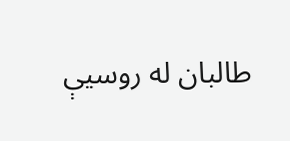طالبان له روسیې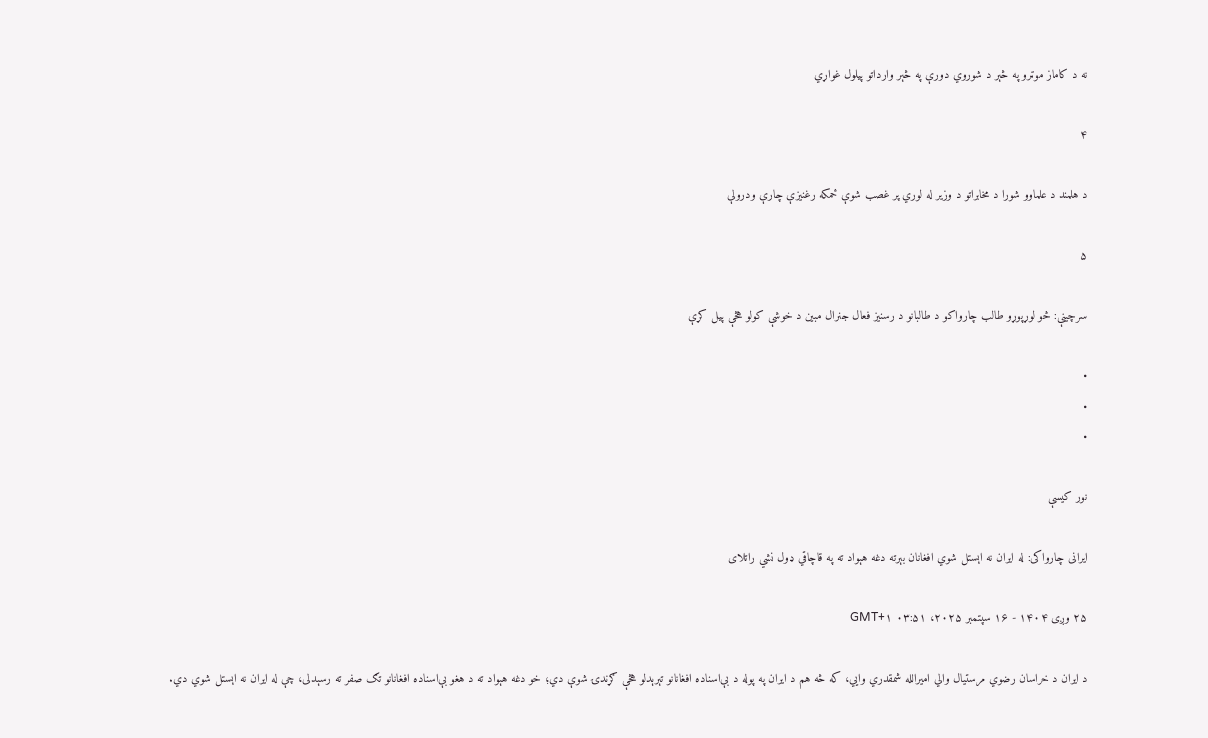نه د کاماز موټرو په څېر د شوروي دورې په څېر وارداتو پیلول غواړي

۴

د هلمند د علماوو شورا د مخابراتو د وزیر له لوري پر غصب شوې ځمکه رغنیزې چارې ودرولې

۵

سرچینې: څو لوړپوړو طالب چارواکو د طالبانو د رسنیز فعال جنرال مبین د خوشې کولو هڅې پیل کړې

•
•
•

نور کیسې

ایرانی چارواکی: له ایران نه اېستل شوي افغانان بېرته دغه هېواد ته په قاچاقي ډول نشي راتلای

۲۵ وږی ۱۴۰۴ - ۱۶ سپتمبر ۲۰۲۵، ۰۳:۵۱ GMT+۱

د ایران د خراسان رضوي مرستیال والي امیرالله شمقدري وایي، که څه هم د ایران په پوله د بې‌اسناده افغانانو تېرېدلو هڅې ګړندۍ شوې دي؛ خو دغه هېواد ته د هغو بې‌اسناده افغانانو تګ صفر ته رسېدلی، چې له ایران نه اېستل شوي دي.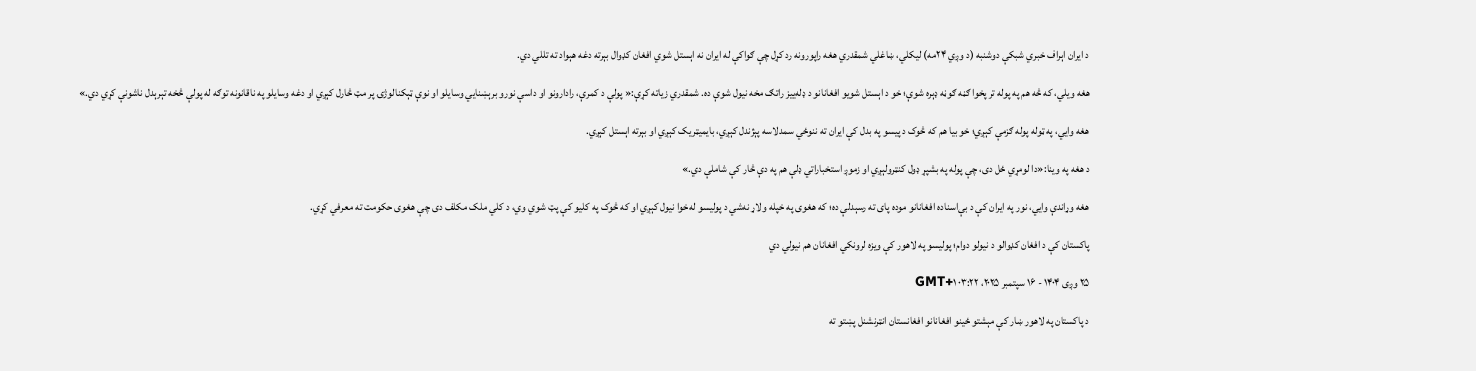د ایران اېراف خبري شبکې دوشنبه (د وږي ۲۴مه) لیکلي، ښاغلي شمقدري هغه راپورونه رد کړل چې ګواکې له ایران نه اېستل شوي افغان کډوال بېرته دغه هېواد ته تللي دي.

هغه ویلي، که څه هم په پوله تر پخوا ګڼه ګوڼه ډېره شوې؛ خو د اېستل شویو افغانانو د ډله‌ییز راتګ مخه نیول شوې ده. شمقدري زیاته کړې:« پولې د کمرې، رادارونو او داسې نورو برېښنايي وسایلو او نوې ټېکنالوژۍ پر مټ څارل کېږي او دغه وسایلو په ناقانونه توګه له پولې څخه تېرېدل ناشونې کړي دي.»

هغه وایي، په ټوله پوله ګزمې کېږي؛ خو بیا هم که څوک د پيسو په بدل کې ایران ته ننوځي سمدلاسه پېژندل کېږي، بایمیټریک کېږي او بېرته اېستل کېږي.

د هغه په وینا:«دا لومړي ځل دی، چې پوله په بشپړ ډول کنټرولېږي او زموږ استخباراتي ډلې هم په دې څار کې شاملې دي.»

هغه وړاندې وایي، نور په ایران کې د بې‌اسناده افغانانو موده پای ته رسېدلې ده؛ که هغوی په خپله ولاړ نه‌شي د پولیسو له‌خوا نیول کېږي او که څوک په کلیو کې پټ شوي وي، د کلي ملک مکلف دی چې هغوی حکومت ته معرفي کړي.

پاکستان کې د افغان کډوالو د نیولو دوام؛ پولیسو په لاهور کې ویزه لرونکي افغانان هم نیولي دي

۲۵ وږی ۱۴۰۴ - ۱۶ سپتمبر ۲۰۲۵، ۰۳:۲۲ GMT+۱

د پاکستان په لاهور ښار کې مېشتو ځینو افغانانو افغانستان انټرنشنل پښتو ته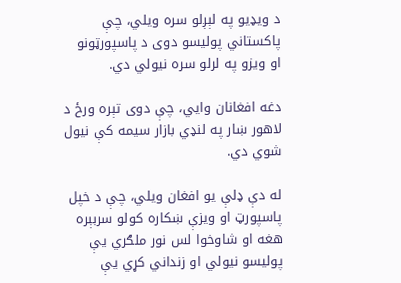د ویډیو په لېږلو سره ویلي، چې پاکستاني پولیسو دوی د پاسپورټونو او ویزو په لرلو سره نیولي دي.

دغه افغانان وايي، چې دوی تېره ورځ د لاهور ښار په لنډي بازار سیمه کې نیول شوي دي.

له دې ډلې یو افغان ویلي، چې د خپل پاسپورټ او ویزې ښکاره کولو سربېره هغه او شاوخوا لس نور ملګري یې پولیسو نیولي او زنداني کړي یې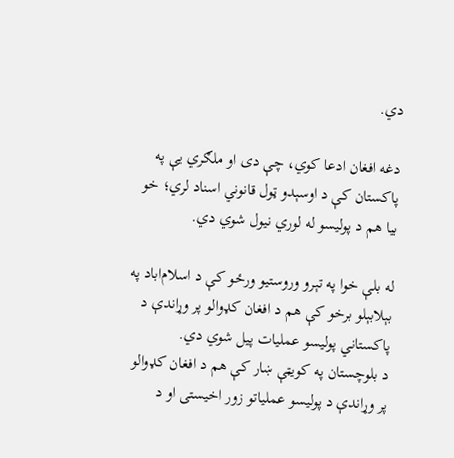دي.

دغه افغان ادعا کوي، چې دی او ملګري یې په پاکستان کې د اوسېدو ټول قانوني اسناد لري؛ خو بیا هم د پولیسو له لوري نیول شوي دي.

له بلې خوا په تېرو وروستیو ورځو کې د اسلام‌اباد په بېلابېلو برخو کې هم د افغان کډوالو پر وړاندې د پاکستاني پولیسو عملیات پیل شوي دي.
د بلوچستان په کویټې ښار کې هم د افغان کډوالو پر وړاندې د پولیسو عملیاتو زور اخیستی او د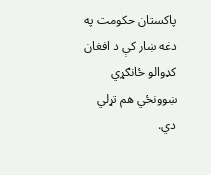پاکستان حکومت په دغه ښار کې د افغان کډوالو ځانګړي ښوونځي هم تړلي دي.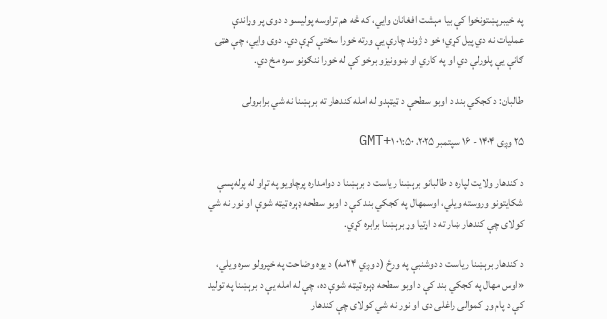په خیبرپښتونخوا کې بیا مېشت افغانان وایي، که څه هم تراوسه پولیسو د دوی پر وړاندې عملیات نه دي پیل کړي؛ خو د ژوند چارې یې ورته خورا سختې کړې دي. دوی وایي، چې هټۍ ګانې یې پلورلې دي او په کاري او ښوونیزو برخو کې له خورا ننګونو سره مخ دي.

طالبان: د کجکي بند د اوبو سطحې د ټیټېدو له امله کندهار ته برېښنا نه شي برابرولی

۲۵ وږی ۱۴۰۴ - ۱۶ سپتمبر ۲۰۲۵، ۰۱:۵۰ GMT+۱

د کندهار ولایت لپاره د طالبانو برېښنا ریاست د برېښنا د دوامداره پرچاویو په تړاو له پرله‌پسې شکایتونو وروسته ویلي، اوسمهال په کجکي بند کې د اوبو سطحه ډېره ټیټه شوې او نور نه‌ شي کولای چې کندهار ښار ته د اړتیا وړ برېښنا برابره کړي.

د کندهار برېښنا ریاست د دوشنبې په ورځ (د وږي ۲۴مه) د یوه وضاحت په خپرولو سره ویلي، «اوس مهال په کجکي بند کې د اوبو سطحه ډېره ټیټه شوې ده، چې له امله یې د برېښنا په تولید کې د پام وړ کموالی راغلی دی او نور نه‌ شي کولای چې کندهار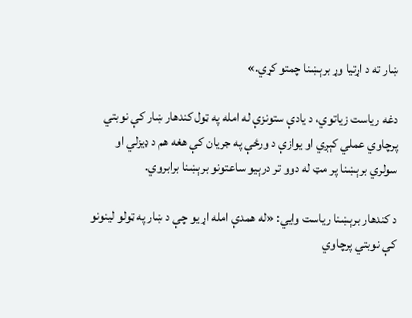ښار ته د اړتیا وړ برېښنا چمتو کړي.»

دغه ریاست زیاتوي، د یادې ستونزې له امله په ټول کندهار ښار کې نوبتي پرچاوي عملي کېږي او یوازې د ورځې په جریان کې هغه هم د ډيزلي او سولري برېښنا پر مټ له دوو تر درېیو ساعتونو برېښنا برابروي.

د کندهار برېښنا ریاست وايي: «له همدې امله اړ یو چې د ښار په ټولو لینونو کې نوبتي پرچاوي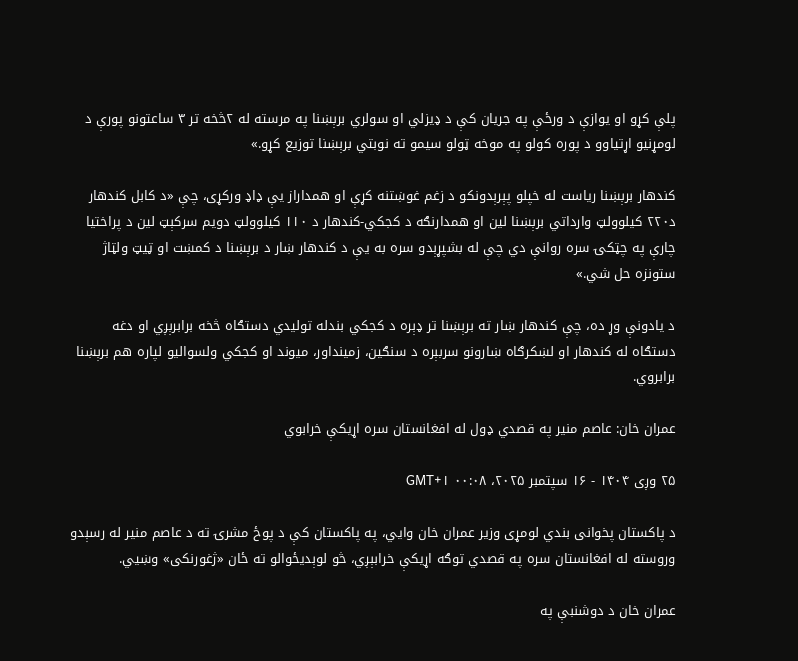پلې کړو او یوازې د ورځې په جریان کې د ډیزلي او سولري برېښنا په مرسته له ۲څخه تر ۳ ساعتونو پورې د لومړنیو اړتیاوو د پوره کولو په موخه ټولو سیمو ته نوبتي برېښنا توزیع کړو.»

کندهار برېښنا ریاست له خپلو پېرېدونکو د زغم غوښتنه کړې او همداراز یې ډاډ ورکړی، چې «د کابل کندهار د۲۲۰ کیلوولټ وارداتي برېښنا لین او همدارنګه د کجکي-کندهار د ۱۱۰ کیلوولټ دویم سرکېټ لین د پراختیا چارې په چټکۍ سره روانې دي چې له بشپړېدو سره به یې د کندهار ښار د برېښنا د کمښت او ټیټ ولټاژ ستونزه حل شي.»

د یادونې وړ ده، چې کندهار ښار ته برېښنا تر ډېره د کجکي بندله تولیدي دستګاه څخه برابرېږي او دغه دستګاه له کندهار او لښکرګاه ښارونو سربېره د سنګین، زمینداور، میوند او کجکي ولسوالیو لپاره هم برېښنا برابروي.

عمران خان: عاصم منیر په قصدي ډول له افغانستان سره اړیکې خرابوي

۲۵ وږی ۱۴۰۴ - ۱۶ سپتمبر ۲۰۲۵، ۰۰:۰۸ GMT+۱

د پاکستان پخوانی بندي لومړی وزیر عمران خان وايي، په پاکستان کې د پوځ مشرۍ ته د عاصم منیر له رسېدو وروسته له افغانستان سره په قصدي توګه اړیکې خرابېږي، څو لوېدیځوالو ته ځان «ژغورنکی» وښيي.

عمران خان د دوشنبې په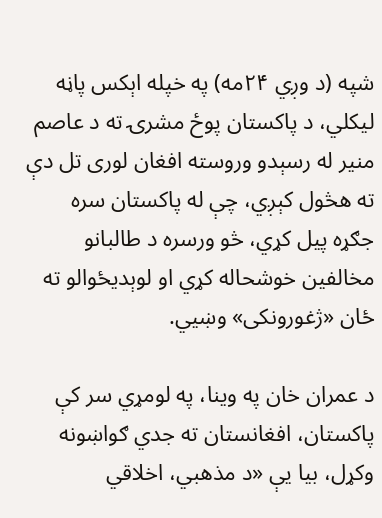شپه (د وږي ۲۴مه) په خپله اېکس پاڼه لیکلي، د پاکستان پوځ مشرۍ ته د عاصم منیر له رسېدو وروسته افغان لوری تل دې ته هڅول کېږي، چې له پاکستان سره جګړه پیل کړي، څو ورسره د طالبانو مخالفین خوشحاله کړي او لوېدیځوالو ته ځان «ژغورونکی» وښيي.

د عمران خان په وینا، په لومړي سر کې پاکستان، افغانستان ته جدي ګواښونه وکړل، بیا یې «د مذهبي، اخلاقي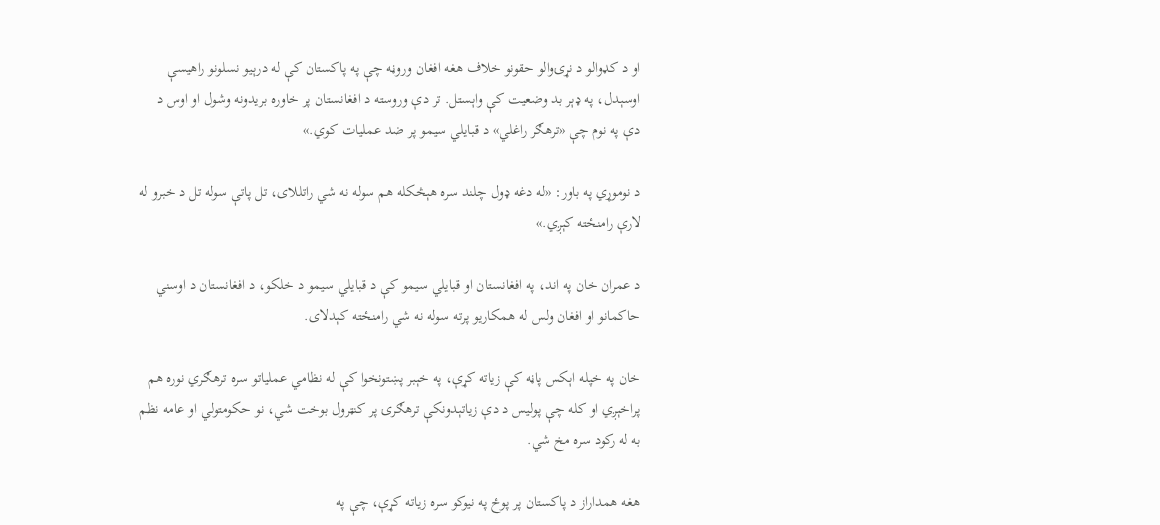او د کډوالو د نړۍوالو حقونو خلاف هغه افغان وروڼه چې په پاکستان کې له درېیو نسلونو راهیسې اوسېدل، په ډېر بد وضعیت کې واېستل. تر دې وروسته د افغانستان پر خاوره بریدونه وشول او اوس د دې په نوم چې «ترهګر راغلي» د قبایلي سیمو پر ضد عملیات کوي.»

د نوموړي په باور: «له دغه ډول چلند سره هېڅکله هم سوله نه شي راتللای، تل پاتې سوله تل د خبرو له لارې رامنځته کېږي.»

د عمران خان په اند، په افغانستان او قبایلي سیمو کې د قبایلي سیمو د خلکو، د افغانستان د اوسني حاکمانو او افغان ولس له همکاریو پرته سوله نه شي رامنځته کېدلای.

خان په خپله اېکس پاڼه کې زیاته کړې، په خېبر پښتونخوا کې له نظامي عملیاتو سره ترهګري نوره هم پراخېږي او کله چې پولیس د دې زیاتېدونکې ترهګرۍ پر کنټرول بوخت شي، نو حکومتولي او عامه نظم به له رکود سره مخ شي.

هغه همداراز د پاکستان پر پوځ په نیوکو سره زیاته کړې، چې په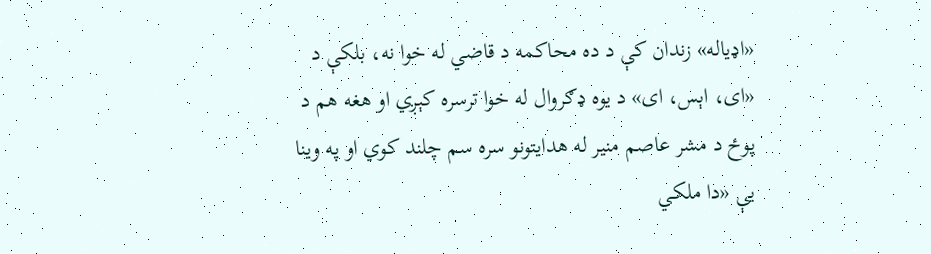«اډیاله» زندان کې د ده محاکمه د قاضي له خوا نه، بلکې د «ای، اېس، ای» د یوه ډګروال له خوا ترسره کېږي او هغه هم د پوځ د مشر عاصم منیر له هدایتونو سره سم چلند کوي او په وینا یې «دا ملکي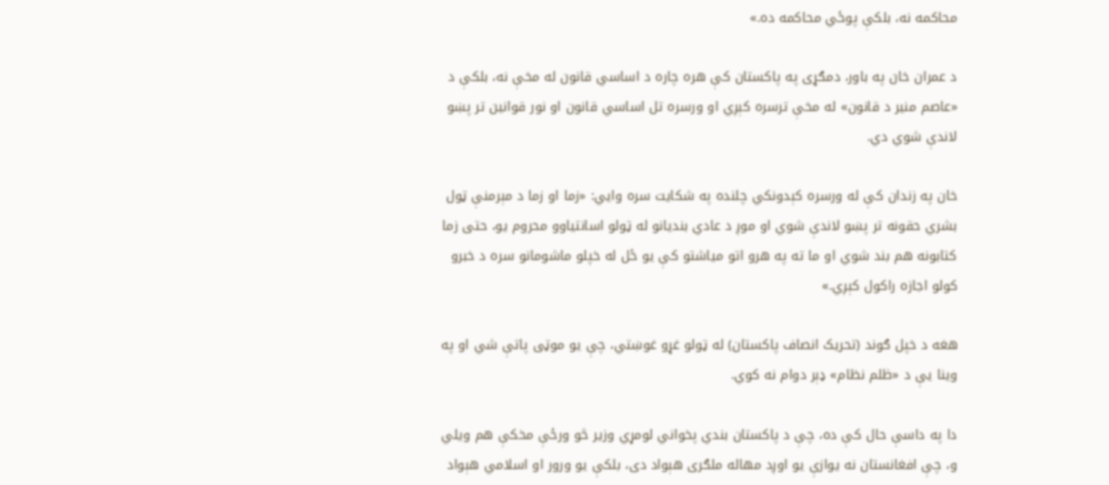محاکمه نه، بلکې پوځي محاکمه ده.»

د عمران خان په باور، دمګړی په پاکستان کې هره چاره د اساسي قانون له مخې نه، بلکې د «عاصم منیر د قانون» له مخې ترسره کېږي او ورسره تل اساسي قانون او نور قوانین تر پښو لاندې شوي دي.

خان په زندان کې له ورسره کېدونکي چلنده په شکایت سره وايي: «زما او زما د مېرمنې ټول بشري حقونه تر پښو لاندې شوي او موږ د عادي بندیانو له ټولو اسانتیاوو محروم یو، حتی زما کتابونه هم بند شوي او ما ته په هرو اتو میاشتو کې یو ځل له خپلو ماشومانو سره د خبرو کولو اجازه راکول کېږي.»

هغه د خپل ګوند (تحریک انصاف پاکستان) له ټولو غړو غوښتي، چې یو موټی پاتې شي او په وینا یې د «ظلم نظام» ډېر دوام نه کوي.

دا په داسې حال کې ده، چې د پاکستان بندي پخواني لومړي وزیر څو ورځې مخکې هم ویلي و، چې افغانستان نه یوازې یو اوږد مهاله ملګری هېواد دی، بلکې یو ورور او اسلامي هېواد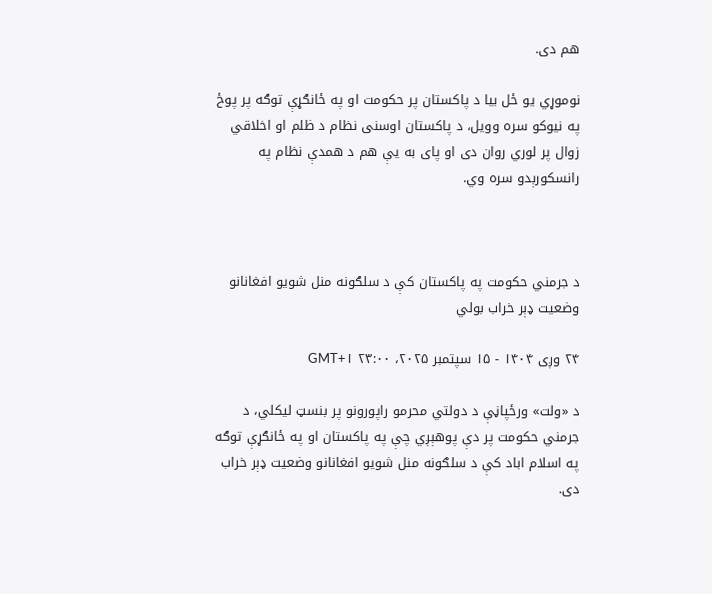هم دی.

نوموړي یو ځل بیا د پاکستان پر حکومت او په ځانګړې توګه پر پوځ په نیوکو سره وویل، د پاکستان اوسنی نظام د ظلم او اخلاقي زوال پر لوري روان دی او پای به یې هم د همدې نظام په رانسکورېدو سره وي.



د جرمني حکومت په پاکستان کې د سلګونه منل شویو افغانانو وضعیت ډېر خراب بولي

۲۴ وږی ۱۴۰۴ - ۱۵ سپتمبر ۲۰۲۵، ۲۳:۰۰ GMT+۱

د «ولت» ورځپاڼې د دولتي محرمو راپورونو پر بنسټ لیکلي، د جرمني حکومت پر دې پوهېږي چې په پاکستان او په ځانګړې توګه په اسلام اباد کې د سلګونه منل شویو افغانانو وضعیت ډېر خراب دی.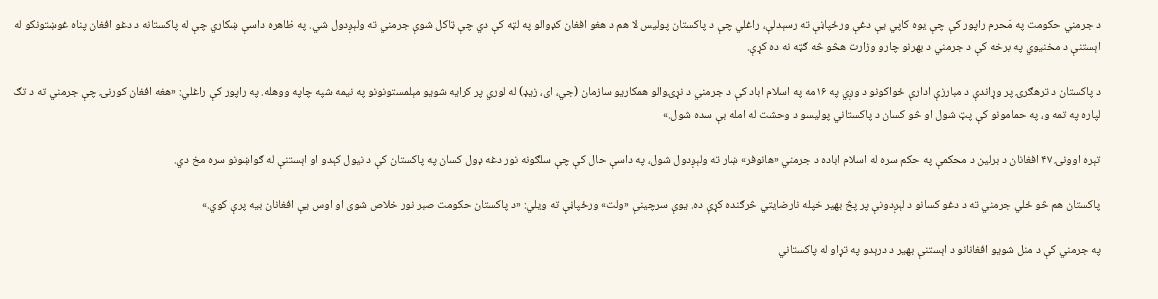د جرمني حکومت په مَحرم راپور کې چې یوه کاپي یې دغې ورځپاڼې ته رسېدلې، راغلي چې د پاکستان پولیس لا هم د هغو افغان کډوالو په لټه کې دي چې ټاکل شوې جرمني ته ولېږدول شي. په ظاهره داسې ښکاري چې له پاکستانه د دغو افغان پناه غوښتونکو له اېستنې د مخنیوي په برخه کې د جرمني د بهرنو چارو وزارت هڅو څه ګټه نه ده کړې.

د پاکستان د ترهګرۍ پر وړاندې د مبارزې ادارې ځواکونو د وږي په ۱۶مه په اسلام اباد کې د جرمني د نړۍوالو همکاریو سازمان (جي، ای، زیډ) له لوري پر کرایه شویو مېلمستونونو په نیمه شپه چاپه ووهله. په راپور کې راغلي: «هغه افغان کورنۍ چې جرمني ته د تګ لپاره په تمه و، په حمامونو کې پټ شول او څو کسان د پاکستاني پولیسو د وحشت له امله بې سده شول.»

تېره اوونۍ ۴۷ افغانان د برلین د محکمې په حکم سره له اسلام اباده د جرمني «هانوفر» ښار ته ولېږدول شول، په داسې حال کې چې سلګونه نور دغه ډول کسان په پاکستان کې د نیول کېدو او اېستنې له ګواښونو سره مخ دي.

پاکستان هم څو ځلي جرمني ته د دغو کسانو د لېږدونې پر پڅ بهیر خپله نارضایتي څرګنده کړې ده. یوې سرچینې «ولت» ورځپاڼې ته ویلي: «د پاکستان حکومت صبر نور خلاص شوی او اوس یې افغانان بیه پرې کوي.»

په جرمني کې د منل شویو افغانانو د اېستنې بهیر د درېدو په تړاو له پاکستاني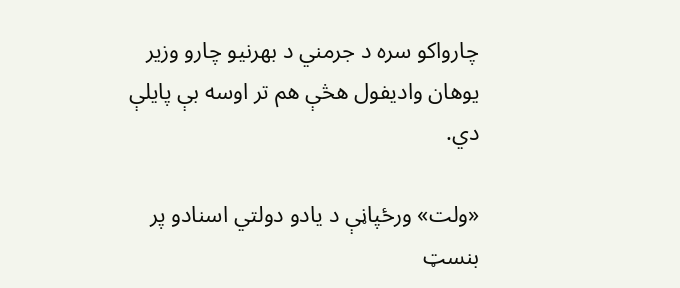چارواکو سره د جرمني د بهرنیو چارو وزیر یوهان وادیفول هڅې هم تر اوسه بې پایلې دي.

«ولت» ورځپاڼې د یادو دولتي اسنادو پر بنسټ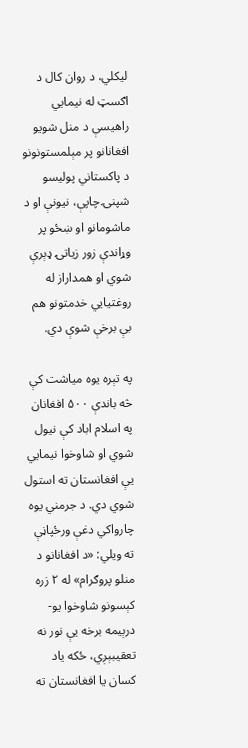لیکلي، د روان کال د اګسټ له نیمايي راهیسې د منل شویو افغانانو پر مېلمستونونو د پاکستاني پولیسو شپنۍ چاپې، نیونې او د ماشومانو او ښځو پر وړاندې زور زیاتۍ ډېرې شوي او همداراز له روغتیايي خدمتونو هم بې برخې شوې دي.

په تېره یوه میاشت کې څه باندې ۵۰۰ افغانان په اسلام اباد کې نیول شوي او شاوخوا نیمايي یې افغانستان ته استول شوي دي. د جرمني یوه چارواکي دغې ورځپاڼې ته ویلي: «د افغانانو د منلو پروګرام» له ۲ زره کېسونو شاوخوا یو- درېیمه برخه یې نور نه تعقیبېږي، ځکه یاد کسان یا افغانستان ته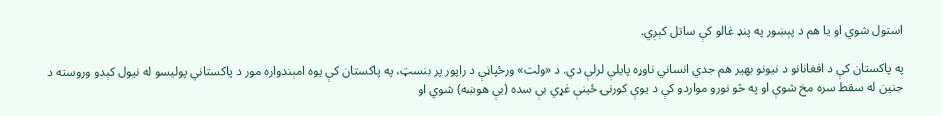استول شوي او یا هم د پېښور په پنډ غالو کې ساتل کېږي.

په پاکستان کې د افغانانو د نیونو بهیر هم جدي انساني ناوړه پایلې لرلې دي. د «ولت» ورځپاڼې د راپور پر بنسټ، په پاکستان کې یوه امېندواره مور د پاکستاني پولیسو له نیول کېدو وروسته د جنین له سقط سره مخ شوې او په څو نورو مواردو کې د یوې کورنۍ ځينې غړي بې سده (بې هوښه) شوي او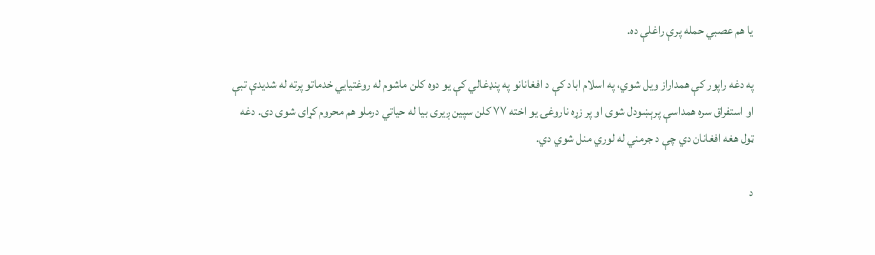یا هم عصبي حمله پرې راغلې ده.

په دغه راپور کې همداراز ویل شوي، په اسلام اباد کې د افغانانو په پنډغالي کې یو دوه کلن ماشوم له روغتيايي خدماتو پرته له شدیدې تبې او استفراق سره همداسې پرېښودل شوی او پر زړه ناروغۍ یو اخته ۷۷ کلن سپین ږیری بیا له حیاتي درملو هم محروم کړای شوی دی. دغه ټول هغه افغانان دي چې د جرمني له لوري منل شوي دي.

د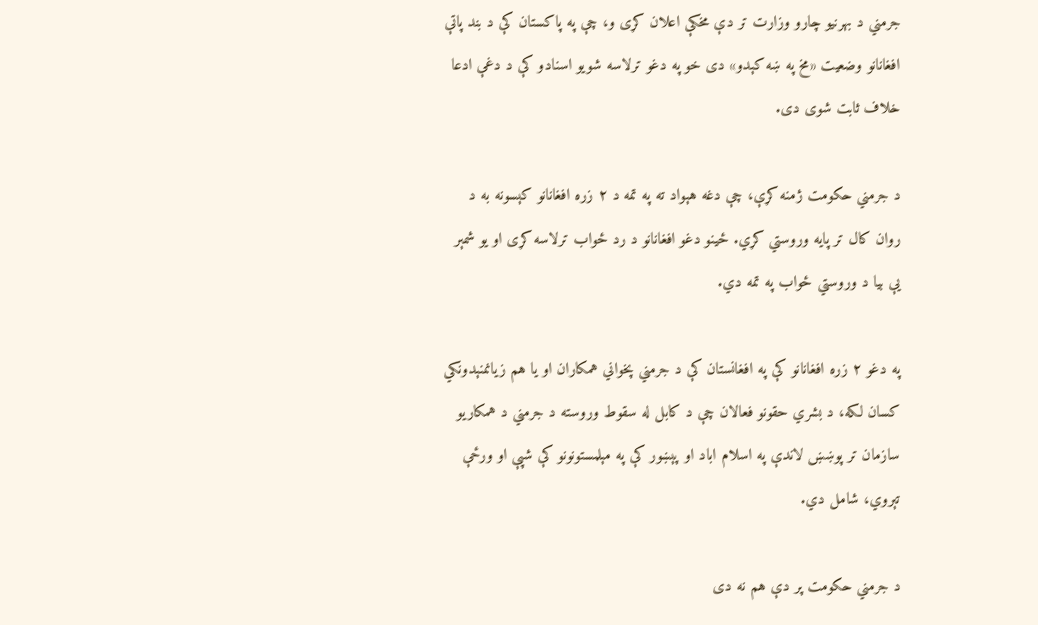جرمني د بهرنیو چارو وزارت تر دې مخکې اعلان کړی و، چې په پاکستان کې د بند پاتې افغانانو وضعیت «مخ په ښه کېدو» دی خو په دغو ترلاسه شویو اسنادو کې د دغې ادعا خلاف ثابت شوی دی.

د جرمني حکومت ژمنه کړې، چې دغه هېواد ته په تمه د ۲ زره افغانانو کېسونه به د روان کال تر پایه وروستي کړي. ځينو دغو افغانانو د رد ځواب ترلاسه کړی او یو شمېر یې بیا د وروستي ځواب په تمه دي.

په دغو ۲ زره افغانانو کې په افغانستان کې د جرمني پخواني همکاران او یا هم زیانمنېدونکي کسان لکه، د بشري حقونو فعالان چې د کابل له سقوط وروسته د جرمني د همکاریو سازمان تر پوښښ لاندې په اسلام اباد او پېښور کې په مېلمستونونو کې شپې او ورځې تېروي، شامل دي.

د جرمني حکومت پر دې هم نه دی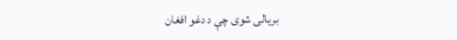بریالی شوی چې د دغو افغان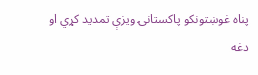پناه غوښتونکو پاکستانۍ ویزې تمدید کړي او دغه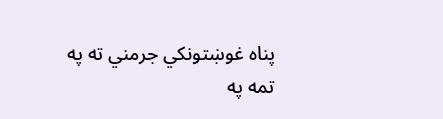پناه غوښتونکي جرمني ته په تمه په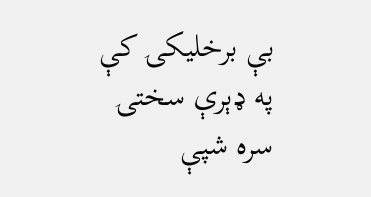بې برخلیکۍ کې په ډېرې سختۍ سره شپې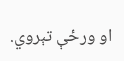او ورځې تېروي.